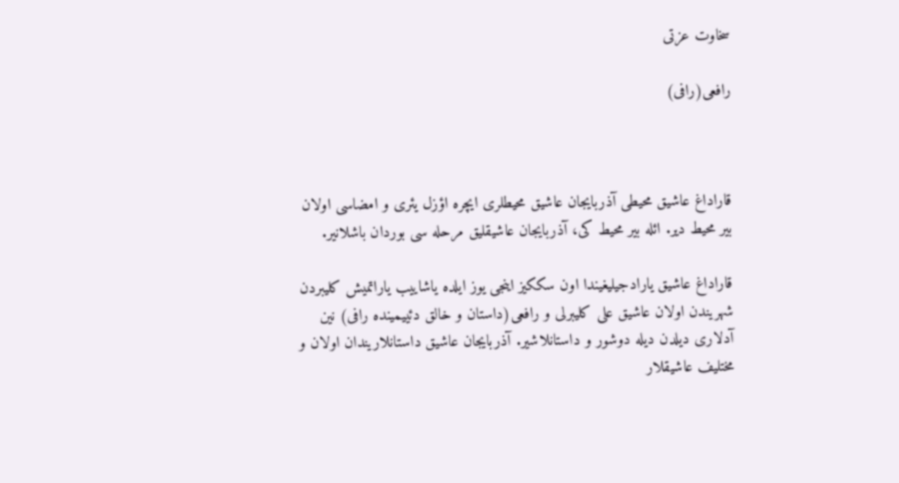سخاوت عزتی

رافعی(رافی)



قاراداغ عاشیق محیطی آذربایجان عاشیق محیطلری ایچره اؤزل یئری و امضاسی اولان بیر محیط دیر. ائله بیر محیط کی، آذربایجان عاشیقلیق مرحله سی بوردان باشلانیر.

قاراداغ عاشیق یارادجیلیغیندا اون سککیز اینجی یوز ایلده یاشاییب یاراتمیش کلیبردن شهریندن اولان عاشیق علی کلیبرلی و رافعی(داستان و خالق دئییمینده رافی) نین آدلاری دیلدن دیله دوشور و داستانلاشیر. آذربایجان عاشیق داستانلاریندان اولان و مختلیف عاشیقلار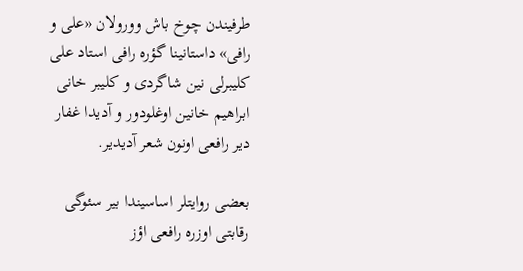طرفیندن چوخ باش وورولان «علی و رافی» داستانینا گؤره رافی استاد علی کلیبرلی نین شاگردی و کلیبر خانی ابراهیم خانین اوغلودور و آدیدا غفار دیر رافعی اونون شعر آدیدیر.

بعضی روایتلر اساسیندا بیر سئوگی رقابتی اوزره رافعی اؤز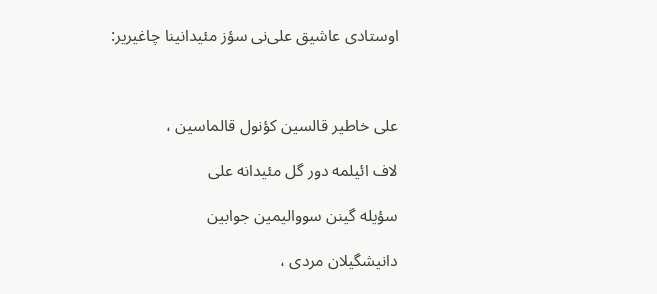اوستادی عاشیق علی‌نی سؤز مئیدانینا چاغیریر:



علی خاطیر قالسین کؤنول قالماسین ،

لاف ائیلمه دور گل مئیدانه علی

سؤیله گینن سووالیمین جوابین

دانیشگیلان مردی ،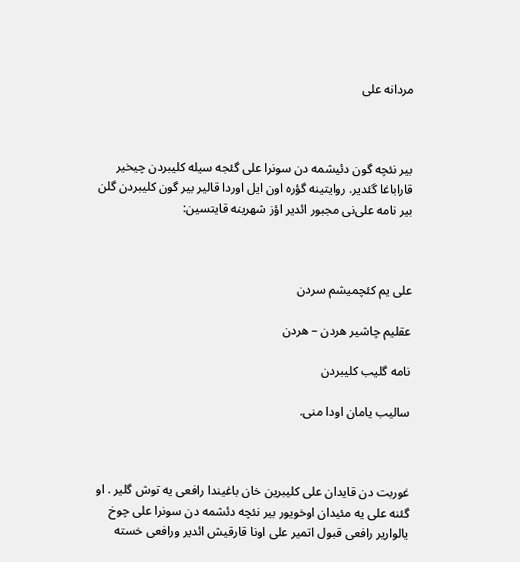مردانه علی



بیر نئچه گون دئیشمه دن سونرا علی گئجه سیله کلیبردن چیخیر قاراباغا گئدیر. روایتینه گؤره اون ایل اوردا قالیر بیر گون کلیبردن گلن بیر نامه علی‌نی مجبور ائدیر اؤز شهرینه قایتسین:



علی یم کئچمیشم سردن

عقلیم چاشیر هردن – هردن

نامه گلیب کلیبردن

سالیب یامان اودا منی.



غوربت دن قایدان علی کلیبرین خان باغیندا رافعی یه توش گلیر . او گئنه علی یه مئیدان اوخویور بیر نئچه دئشمه دن سونرا علی چوخ یالواریر رافعی قبول اتمیر علی اونا قارقیش ائدیر ورافعی خسته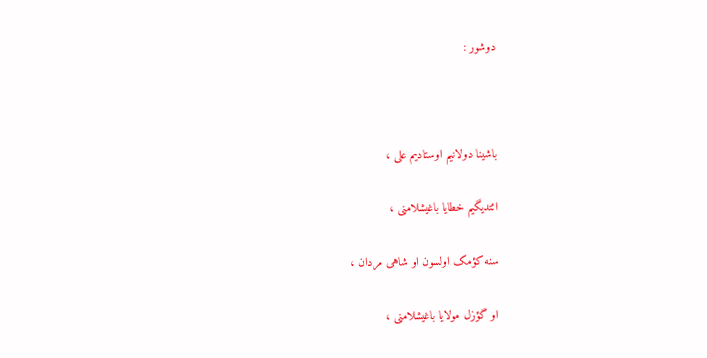دوشور :



باشینا دولانیم اوستادیم علی ،

ائتدیگیم خطایا باغیشلامنی ،

سنه کؤمک اولسون او شاهی مردان ،

او گؤزل مولایا باغیشلامنی ،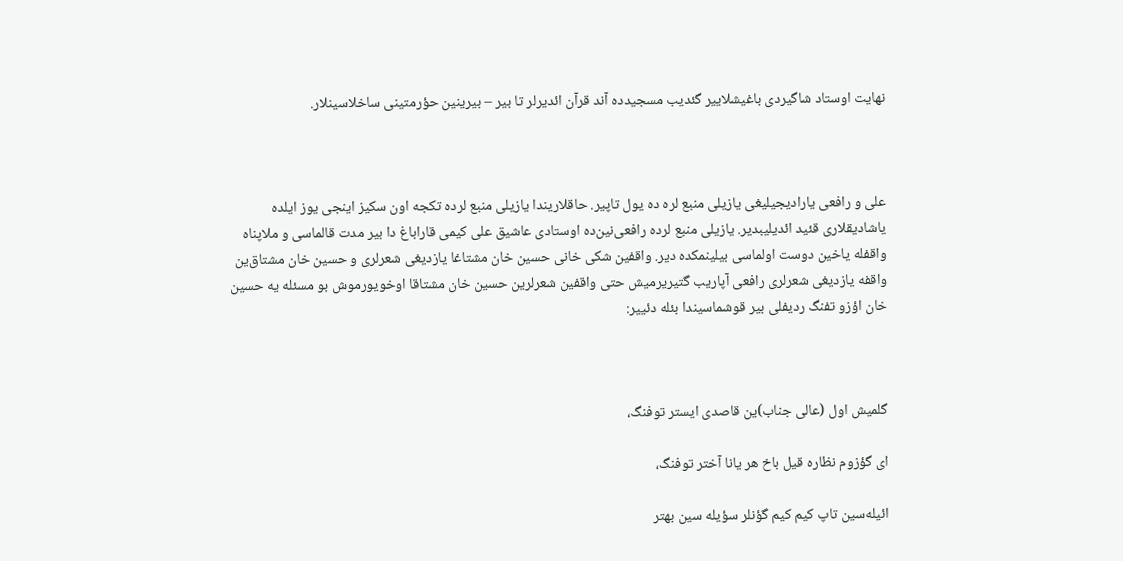نهایت اوستاد شاگیردی باغیشلاییر گئدیب مسجیدده آند قرآن ائدیرلر تا بیر – بیرینین حؤرمتینی ساخلاسینلار.



علی و رافعی یارادیجیلیغی یازیلی منبع لره ده یول تاپیر. حاقلاریندا یازیلی منبع لرده تکجه اون سکیز اینجی یوز ایلده یاشادیقلاری قئید ائدیلیبدیر. یازیلی منبع لرده رافعی‌نین‌ده اوستادی عاشیق علی کیمی قاراباغ دا بیر مدت قالماسی و ملاپناه واقفله یاخین دوست اولماسی بیلینمکده دیر. واقفین شکی خانی حسین خان مشتاغا یازدیغی شعرلری و حسین خان مشتاق‌ین واقفه یازدیغی شعرلری رافعی آپاریب گتیریرمیش حتی واقفین شعرلرین حسین خان مشتاقا اوخویورموش بو مسئله یه حسین خان اؤزو تفنگ ردیفلی بیر قوشماسیندا بئله دئییر:



گلمیش اول (عالی جناب)ین قاصدی ایستر توفنگ،

ای گؤزوم نظاره قیل باخ هر یانا آختر توفنگ،

ائیله‌سین تاپ کیم کیم گؤنلر سؤیله سین بهتر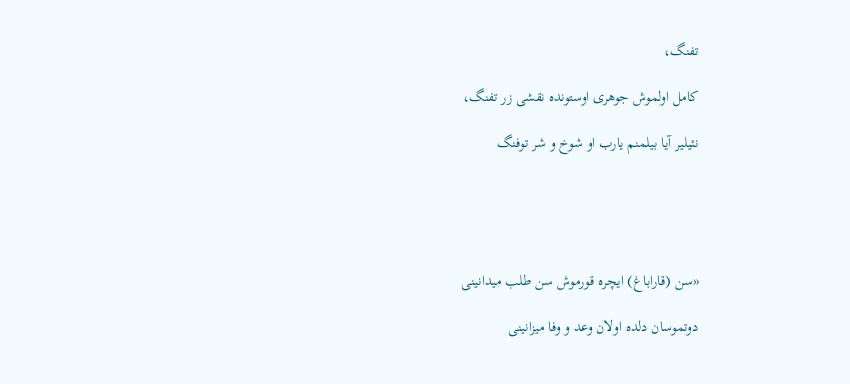تفنگ،

کامل اولموش جوهری اوستونده نقشی زر تفنگ،

نئیلیر آیا بیلمنم یارب او شوخ و شر توفنگ





«سن (قاراباغ) ایچره قورموش سن طلب میدانینی

دوتموسان دلده اولان وعد و وفا میزانینی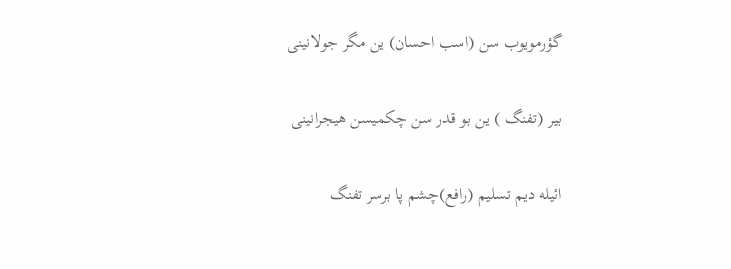گؤرمویوب سن (اسب احسان) ین مگر جولانینی

بیر (تفنگ ) ین بو قدر سن چکمیسن هیجرانینی

ائیله دیم تسلیم (رافع)چشم پا برسر تفنگ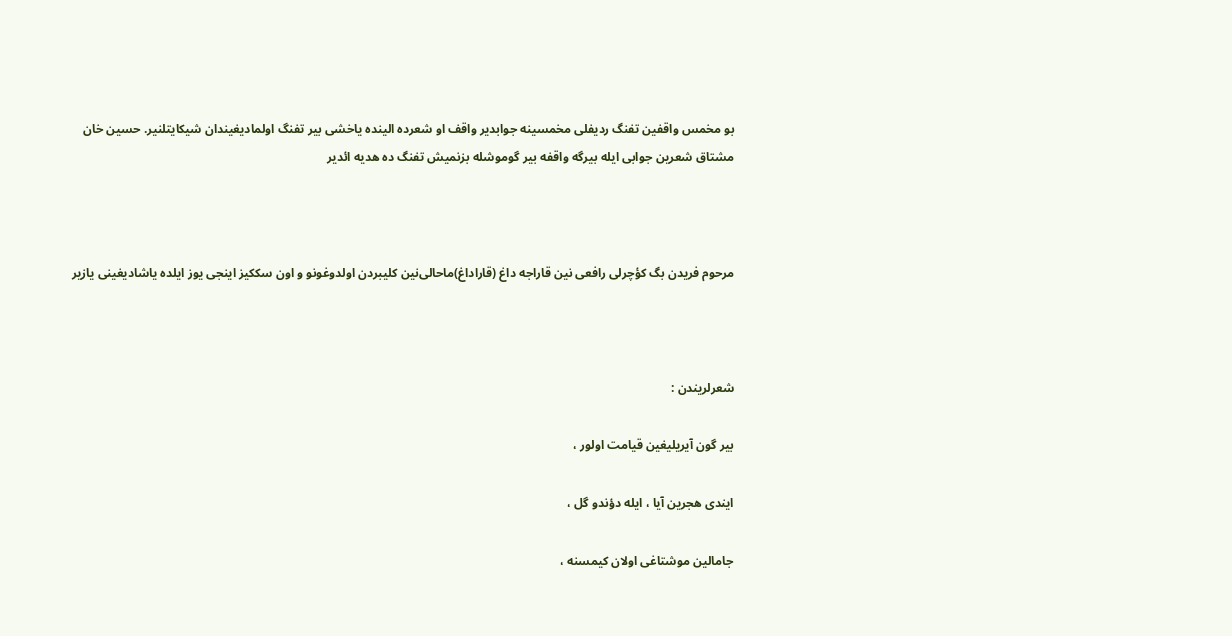بو مخمس واقفین تفنگ ردیفلی مخمسینه جوابدیر واقف او شعرده الینده یاخشی بیر تفنگ اولمادیغیندان شیکایتلنیر. حسین خان مشتاق شعرین جوابی ایله بیرگه واقفه بیر گوموشله بزنمیش تفنگ ده هدیه ائدیر



مرحوم فریدن بگ کؤچرلی رافعی نین قاراجه داغ (قاراداغ)ماحالی‌نین کلیبردن اولدوغونو و اون سککیز اینجی یوز ایلده یاشادیغینی یازیر



شعرلریندن :

بیر گون آیریلیغین قیامت اولور ،

ایندی هجرین آیا ، ایله دؤندو گل ،

جامالین موشتاغی اولان کیمسنه ،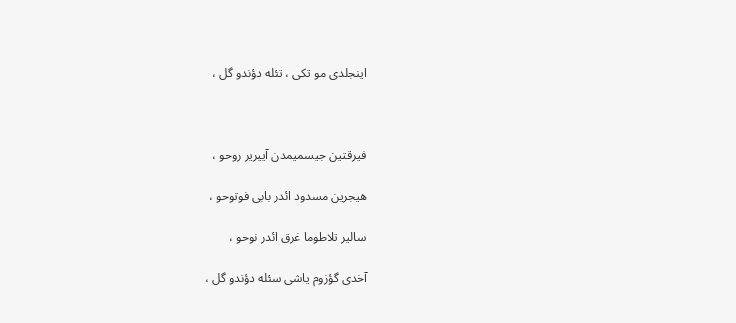اینجلدی مو تکی ، تئله دؤندو گل ،



فیرقتین جیسمیمدن آییریر روحو ،

هیجرین مسدود ائدر بابی فوتوحو ،

سالیر تلاطوما غرق ائدر نوحو ،

آخدی گؤزوم یاشی سئله دؤندو گل ،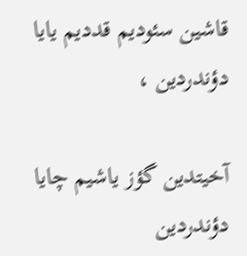قاشین سئودیم قددیم یایا دؤندردین ،

آخیتدین گؤز یاشیم چایا دؤندردین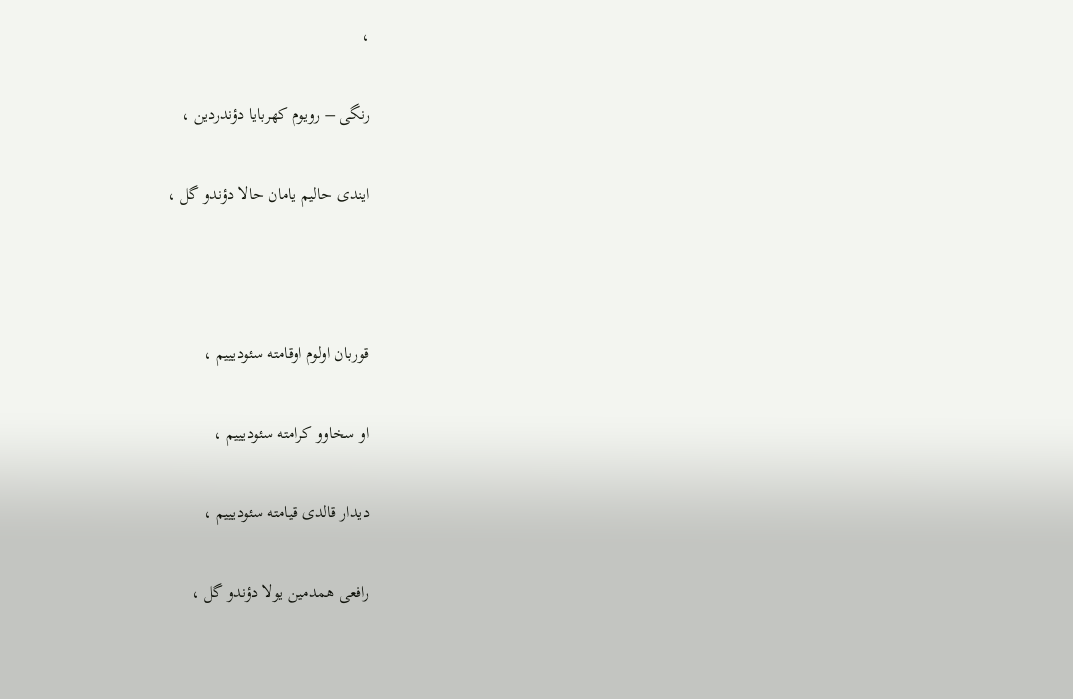،

رنگی – رویوم کهربایا دؤندردین ،

ایندی حالیم یامان حالا دؤندو گل ،



قوربان اولوم اوقامته سئودیییم ،

او سخاوو کرامته سئودیییم ،

دیدار قالدی قیامته سئودیییم ،

رافعی همدمین یولا دؤندو گل ،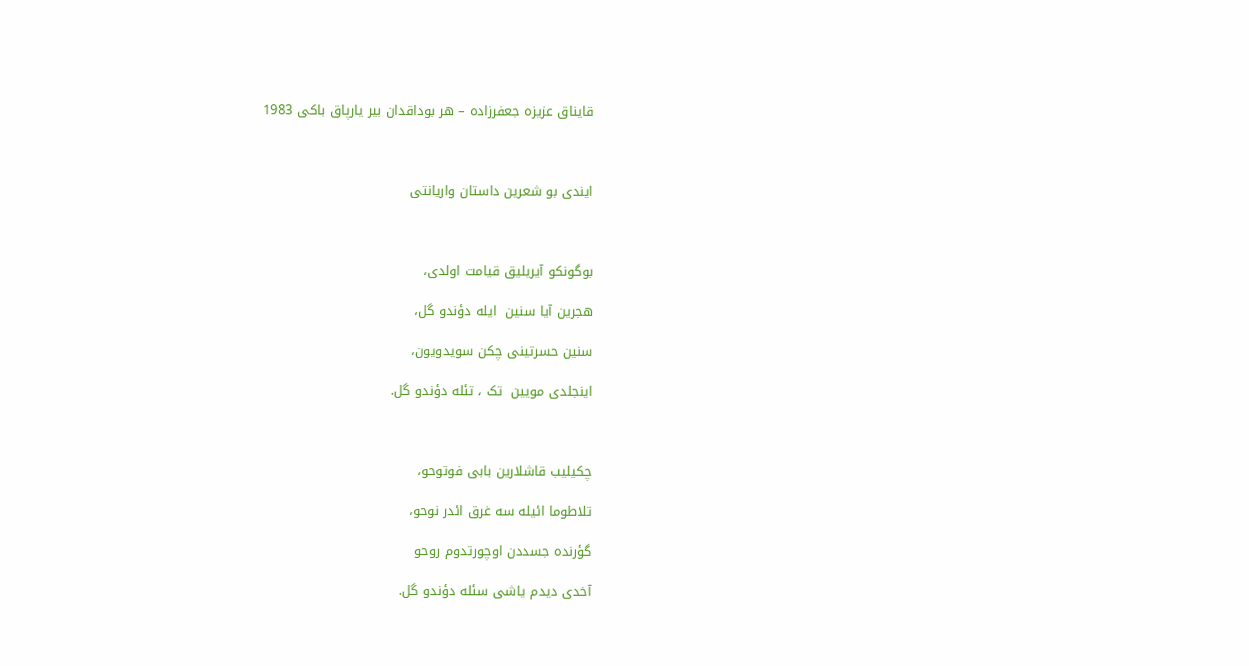قایناق عزیزه جعفرزاده – هر بوداقدان بیر یارپاق باکی 1983



ایندی بو شعرین داستان واریانتی



بوگونکو آیریلیق قیامت اولدی،

هجرین آیا سنین  ایله دؤندو گل،

سنین حسرتینی چکن سویدویون،

اینجلدی مویین  تک ، تئله دؤندو گل.



چکیلیب قاشلارین بابی فوتوحو،

تلاطوما ائیله سه غرق ائدر نوحو،

گؤرنده جسددن اوچورتدوم روحو

آخدی دیدم یاشی سئله دؤندو گل.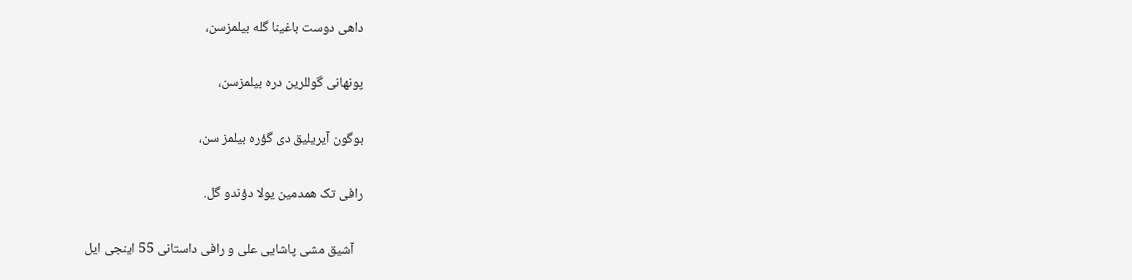داهی دوست باغینا گله بیلمزسن،

پونهانی گوللرین دره بیلمزسن،

بوگون آیریلیق دی گؤره بیلمز سن،

رافی تک همدمین یولا دؤندو گل.

   آشیق مشی پاشایی علی و رافی داستانی 55 اینجی ایل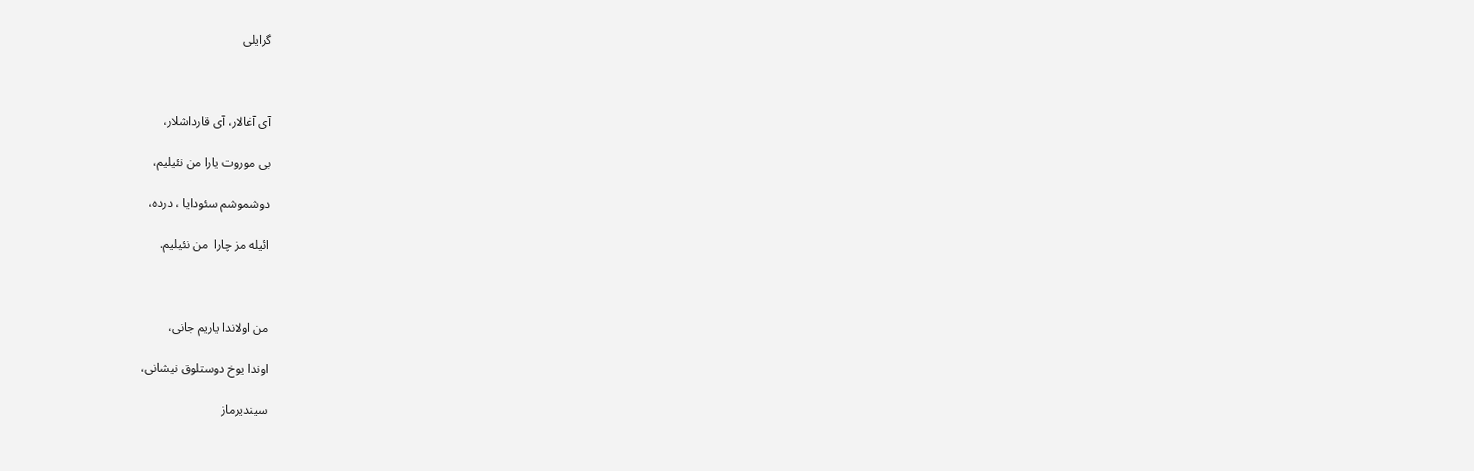گرایلی



آی آغالار، آی قارداشلار،

بی موروت یارا من نئیلیم،

دوشموشم سئودایا ، درده،

ائیله مز چارا  من نئیلیم.



من اولاندا یاریم جانی،

اوندا یوخ دوستلوق نیشانی،

سیندیرماز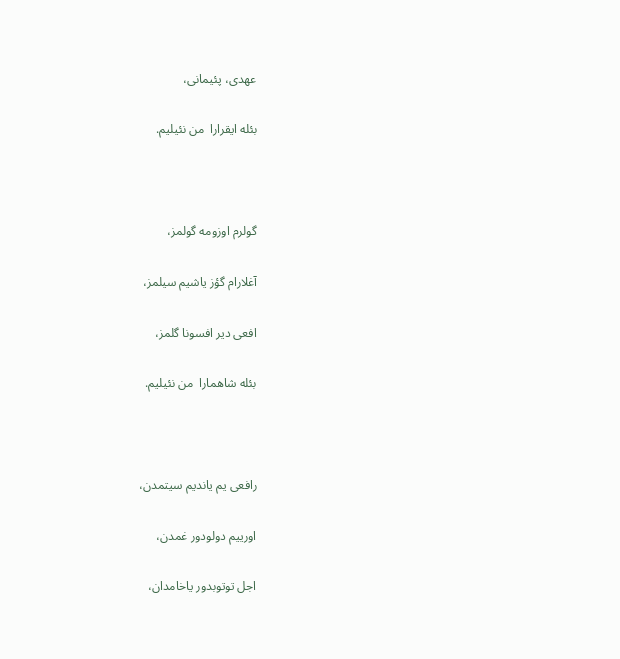عهدی، پئیمانی،

بئله ایقرارا  من نئیلیم.



گولرم اوزومه گولمز،

آغلارام گؤز یاشیم سیلمز،

افعی دیر افسونا گلمز،

بئله شاهمارا  من نئیلیم.



رافعی یم یاندیم سیتمدن،

اورییم دولودور غمدن،

اجل توتوبدور یاخامدان،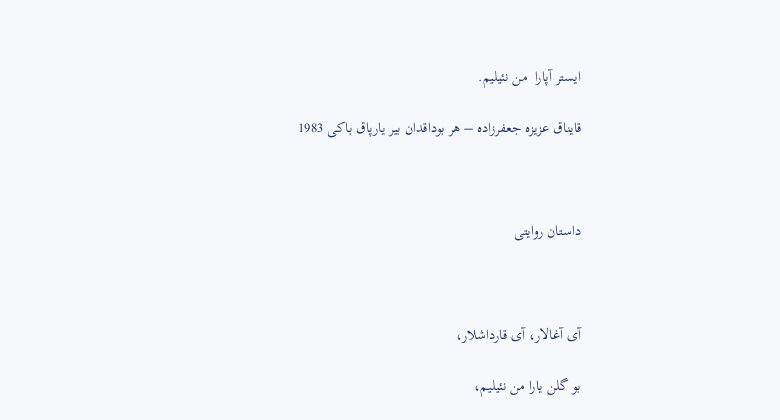ایستر آپارا  من نئیلیم.

قایناق عزیزه جعفرزاده – هر بوداقدان بیر یارپاق باکی 1983



داستان روایتی



آی آغالار، آی قارداشلار،

بو گلن یارا من نئیلیم،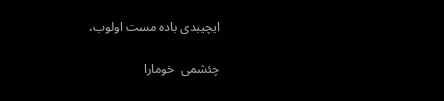ایچیبدی باده مست اولوب،

چئشمی  خومارا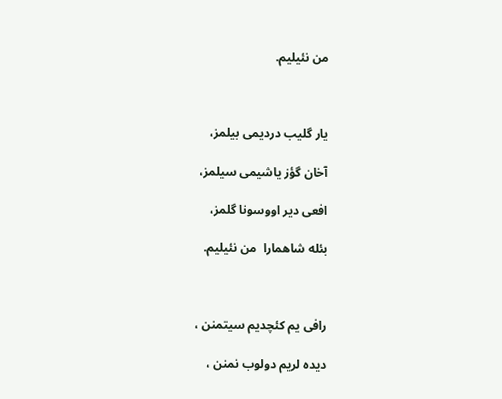من نئیلیم.



یار گلیب دردیمی بیلمز،

آخان گؤز یاشیمی سیلمز،

افعی دیر اووسونا گلمز،

بئله شاهمارا  من نئیلیم.



رافی یم کئچدیم سیتمنن ،

دیده لریم دولوب نمنن ،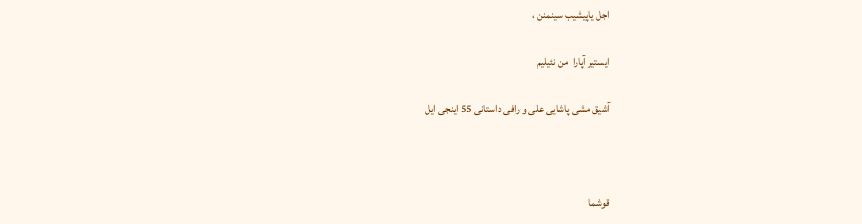اجل یاپیشیب سینمنن ،

ایستیر آپارا  من نئیلیم

آشیق مشی پاشایی علی و رافی داستانی 55 اینجی ایل



قوشما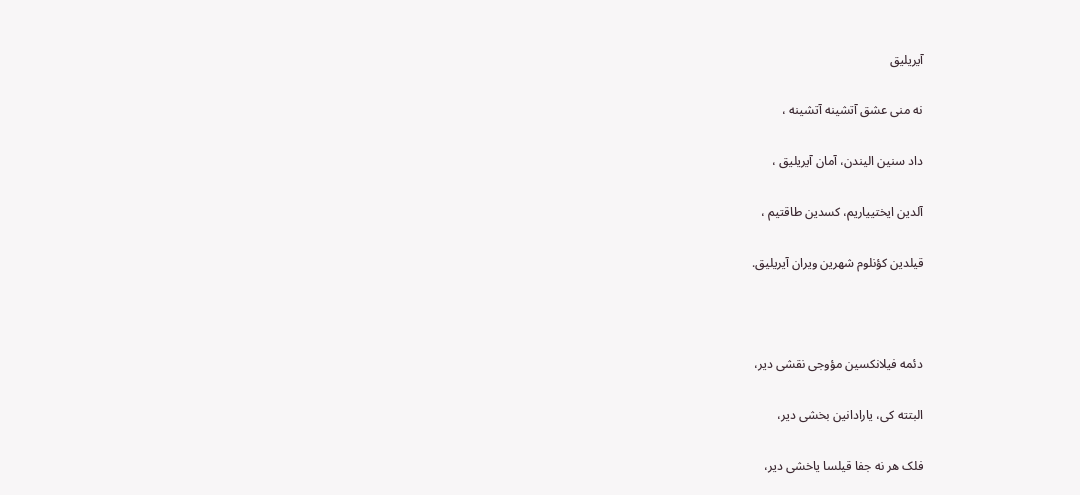آیریلیق

نه منی عشق آتشینه آتشینه ،

داد سنین الیندن، آمان آیریلیق ،

آلدین ایختییاریم، کسدین طاقتیم ،

قیلدین کؤنلوم شهرین ویران آیریلیق.



دئمه فیلانکسین مؤوجی نقشی دیر،

البتته کی، یارادانین بخشی دیر،

فلک هر نه جفا قیلسا یاخشی دیر،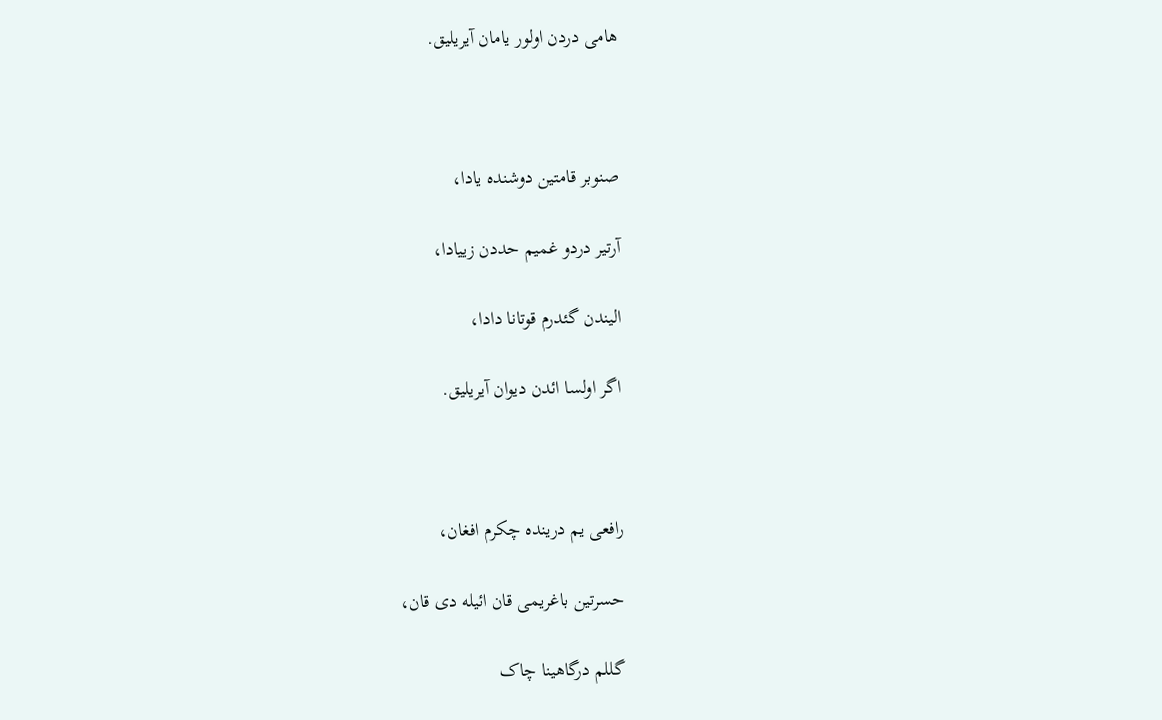هامی دردن اولور یامان آیریلیق.



صنوبر قامتین دوشنده یادا،

آرتیر دردو غمیم حددن زییادا،

الیندن گئدرم قوتانا دادا،

اگر اولسا ائدن دیوان آیریلیق.



رافعی یم درینده چکرم افغان،

حسرتین باغریمی قان ائیله دی قان،

گللم درگاهینا چاک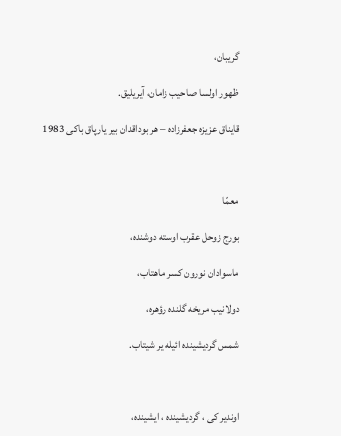گریبان،

ظهور اولسا صاحیب زامان، آیریلیق.

قایناق عزیزه جعفرزاده – هر بوداقدان بیر یارپاق باکی 1983



معمّا

بورج زوحل عقرب اوسته دوشنده،

ماسوادان نورون کسر ماهتاب،

دولانیب مریخه گلنده رؤهره،

شمس گردیشینده ائیله یر شیتاب.



اوندیر کی ، گردیشینده ، ایشینده،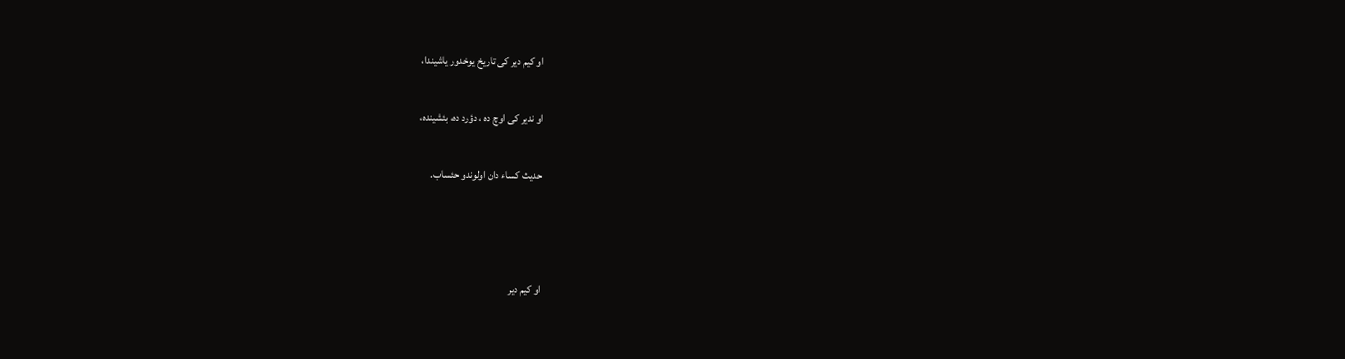او کیم دیر کی تاریخ یوخدور یاشیندا،

او ندیر کی اوچ ده ، دؤرد ده، بئشینده،

حدیث کساء دان اولوندو حئساب.



او کیم دیر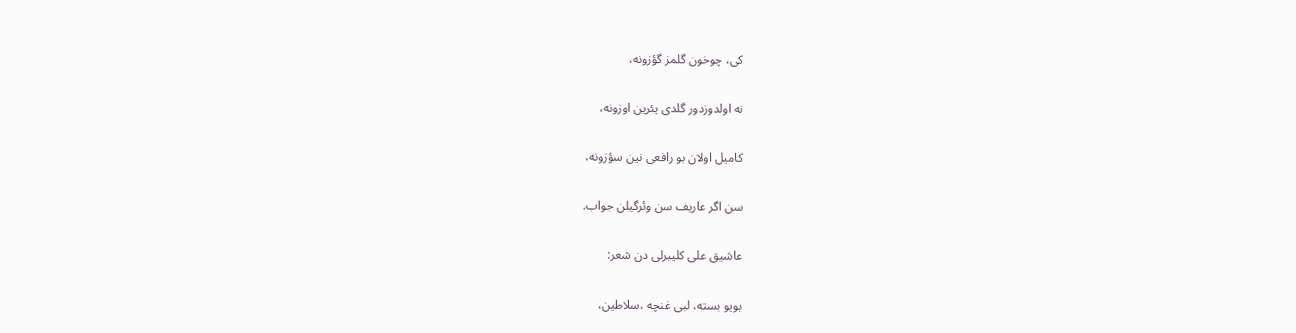کی، چوخون گلمز گؤزونه،

نه اولدوزدور گلدی یئرین اوزونه،

کامیل اولان بو رافعی نین سؤزونه،

سن اگر عاریف سن وئرگیلن جواب.

عاشیق علی کلیبرلی دن شعر:

بویو بسته، لبی غنچه ،سلاطین،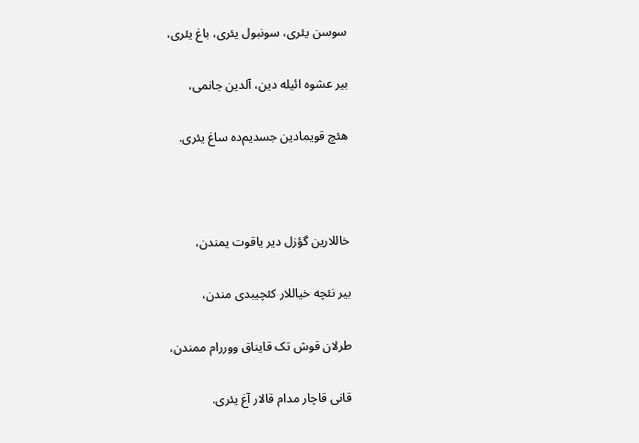سوسن یئری، سونبول یئری، باغ یئری،

بیر عشوه ائیله دین، آلدین جانمی،

هئچ قویمادین جسدیم‌ده ساغ یئری.



خاللارین گؤزل دیر یاقوت یمندن،

بیر نئچه خیاللار کئچیبدی مندن،

طرلان قوش تک قایناق ووررام ممندن،

قانی قاچار مدام قالار آغ یئری.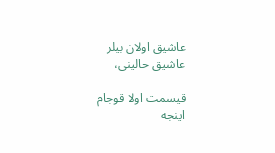عاشیق اولان بیلر عاشیق حالینی،

قیسمت اولا قوجام اینجه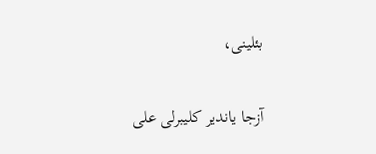بئلینی،

آزجا یاندیر کلیبرلی علی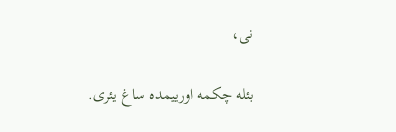نی،

بئله چکمه اورییمده ساغ یئری.